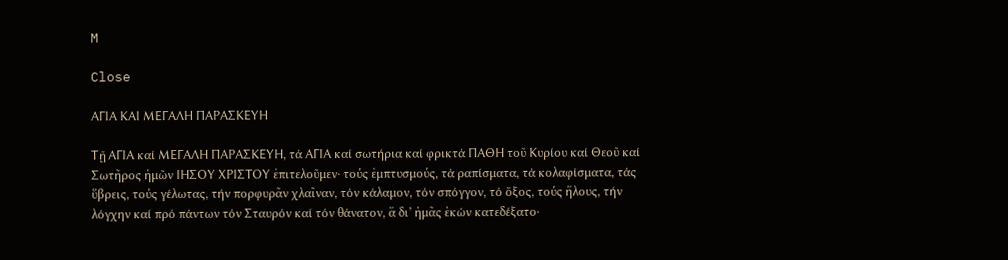M

Close

ΑΓΙΑ ΚΑΙ ΜΕΓΑΛΗ ΠΑΡΑΣΚΕΥΗ

Τῇ ΑΓΙΑ καί ΜΕΓΑΛΗ ΠΑΡΑΣΚΕΥΗ, τά ΑΓΙΑ καί σωτήρια καί φρικτά ΠΑΘΗ τοῦ Κυρίου καί Θεοῦ καί Σωτῆρος ἡμῶν ΙΗΣΟΥ ΧΡΙΣΤΟΥ ἐπιτελοῦμεν· τούς ἐμπτυσμούς, τά ραπίσματα, τά κολαφίσματα, τάς ὕβρεις, τούς γέλωτας, τήν πορφυρᾶν χλαῖναν, τόν κάλαμον, τόν σπόγγον, τό ὄξος, τούς ἥλους, τήν λόγχην καί πρό πάντων τόν Σταυρόν καί τόν θάνατον, ἅ δι’ ἡμᾶς ἑκών κατεδέξατο·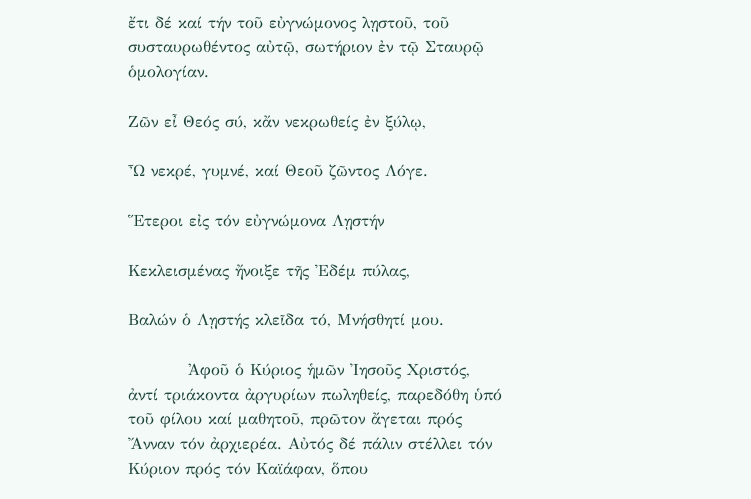ἔτι δέ καί τήν τοῦ εὐγνώμονος λῃστοῦ, τοῦ συσταυρωθέντος αὐτῷ, σωτήριον ἐν τῷ Σταυρῷ ὁμολογίαν.

Ζῶν εἶ Θεός σύ, κἄν νεκρωθείς ἐν ξύλῳ,

Ὦ νεκρέ, γυμνέ, καί Θεοῦ ζῶντος Λόγε.

Ἕτεροι εἰς τόν εὐγνώμονα Λῃστήν

Κεκλεισμένας ἤνοιξε τῆς Ἐδέμ πύλας,

Βαλών ὁ Λῃστής κλεῖδα τό, Μνήσθητί μου.

          Ἀφοῦ ὁ Κύριος ἡμῶν Ἰησοῦς Χριστός, ἀντί τριάκοντα ἀργυρίων πωληθείς, παρεδόθη ὑπό τοῦ φίλου καί μαθητοῦ, πρῶτον ἄγεται πρός Ἄνναν τόν ἀρχιερέα. Αὐτός δέ πάλιν στέλλει τόν Κύριον πρός τόν Καϊάφαν, ὅπου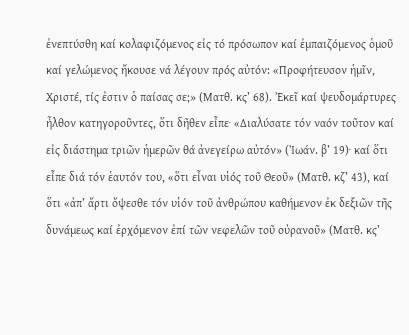ἐνεπτύσθη καί κολαφιζόμενος εἰς τό πρόσωπον καί ἐμπαιζόμενος ὁμοῦ καί γελώμενος ἤκουσε νά λέγουν πρός αὐτόν: «Προφήτευσον ἡμῖν, Χριστέ, τίς ἐστιν ὁ παίσας σε;» (Ματθ. κς’ 68). Ἐκεῖ καί ψευδομάρτυρες ἦλθον κατηγοροῦντες, ὅτι δῆθεν εἶπε· «Διαλύσατε τόν ναόν τοῦτον καί εἰς διάστημα τριῶν ἡμερῶν θά ἀνεγείρω αὐτόν» (Ἰωάν. β’ 19)· καί ὅτι εἶπε διά τόν ἑαυτόν του, «ὅτι εἶναι υἱός τοῦ Θεοῦ» (Ματθ. κζ’ 43), καί ὅτι «ἀπ’ ἄρτι ὄψεσθε τόν υἱόν τοῦ ἀνθρώπου καθήμενον ἐκ δεξιῶν τῆς δυνάμεως καί ἐρχόμενον ἐπί τῶν νεφελῶν τοῦ οὐρανοῦ» (Ματθ. κς’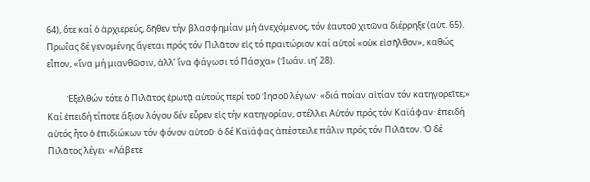64), ὅτε καί ὁ ἀρχιερεύς, δῆθεν τήν βλασφημίαν μή ἀνεχόμενος, τόν ἑαυτοῦ χιτῶνα διέρρηξε (αὐτ. 65). Πρωΐας δέ γενομένης ἄγεται πρός τόν Πιλᾶτον εἰς τό πραιτώριον καί αὐτοί «οὐκ εἰσῆλθον», καθώς εἶπον, «ἵνα μή μιανθῶσιν, ἀλλ’ ἵνα φάγωσι τό Πάσχα» (Ἰωάν. ιη’ 28).

          Ἐξελθών τότε ὁ Πιλᾶτος ἐρωτᾷ αὐτούς περί τοῦ Ἰησοῦ λέγων· «διά ποίαν αἰτίαν τόν κατηγορεῖτε;» Καί ἐπειδή τίποτε ἄξιον λόγου δέν εὗρεν εἰς τήν κατηγορίαν, στέλλει Αὐτόν πρός τόν Καϊάφαν· ἐπειδή αὐτός ἦτο ὁ ἐπιδιώκων τόν φόνον αὐτοῦ· ὁ δέ Καϊάφας ἀπέστειλε πάλιν πρός τόν Πιλᾶτον. Ὁ δέ Πιλᾶτος λέγει· «Λάβετε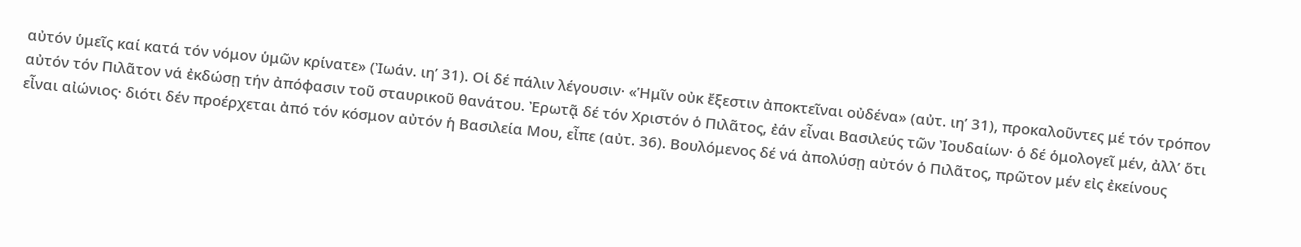αὐτόν ὑμεῖς καί κατά τόν νόμον ὑμῶν κρίνατε» (Ἰωάν. ιη’ 31). Οἱ δέ πάλιν λέγουσιν· «Ἡμῖν οὐκ ἔξεστιν ἀποκτεῖναι οὐδένα» (αὐτ. ιη’ 31), προκαλοῦντες μέ τόν τρόπον αὐτόν τόν Πιλᾶτον νά ἐκδώσῃ τήν ἀπόφασιν τοῦ σταυρικοῦ θανάτου. Ἐρωτᾷ δέ τόν Χριστόν ὁ Πιλᾶτος, ἐάν εἶναι Βασιλεύς τῶν Ἰουδαίων· ὁ δέ ὁμολογεῖ μέν, ἀλλ’ ὅτι εἶναι αἰώνιος· διότι δέν προέρχεται ἀπό τόν κόσμον αὐτόν ἡ Βασιλεία Μου, εἶπε (αὐτ. 36). Βουλόμενος δέ νά ἀπολύσῃ αὐτόν ὁ Πιλᾶτος, πρῶτον μέν εἰς ἐκείνους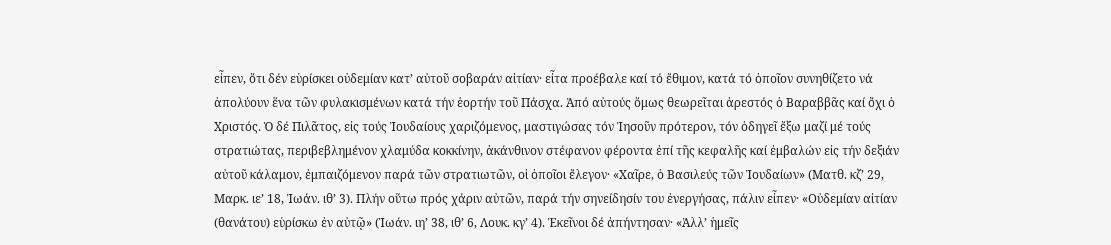εἶπεν, ὅτι δέν εὑρίσκει οὐδεμίαν κατ’ αὐτοῦ σοβαράν αἰτίαν· εἶτα προέβαλε καί τό ἔθιμον, κατά τό ὁποῖον συνηθίζετο νά ἀπολύουν ἕνα τῶν φυλακισμένων κατά τήν ἑορτήν τοῦ Πάσχα. Ἀπό αὐτούς ὅμως θεωρεῖται ἀρεστός ὁ Βαραββᾶς καί ὄχι ὁ Χριστός. Ὁ δέ Πιλᾶτος, εἰς τούς Ἰουδαίους χαριζόμενος, μαστιγώσας τόν Ἰησοῦν πρότερον, τόν ὁδηγεῖ ἔξω μαζί μέ τούς στρατιώτας, περιβεβλημένον χλαμύδα κοκκίνην, ἀκάνθινον στέφανον φέροντα ἐπί τῆς κεφαλῆς καί ἐμβαλών εἰς τήν δεξιάν αὐτοῦ κάλαμον, ἐμπαιζόμενον παρά τῶν στρατιωτῶν, οἱ ὁποῖοι ἔλεγον· «Χαῖρε, ὁ Βασιλεύς τῶν Ἰουδαίων» (Ματθ. κζ’ 29, Μαρκ. ιε’ 18, Ἰωάν. ιθ’ 3). Πλήν οὕτω πρός χάριν αὐτῶν, παρά τήν σηνείδησίν του ἐνεργήσας, πάλιν εἶπεν· «Οὐδεμίαν αἰτίαν (θανάτου) εὑρίσκω ἐν αὐτῷ» (Ἰωάν. ιη’ 38, ιθ’ 6, Λουκ. κγ’ 4). Ἐκεῖνοι δέ ἀπήντησαν· «Ἀλλ’ ἡμεῖς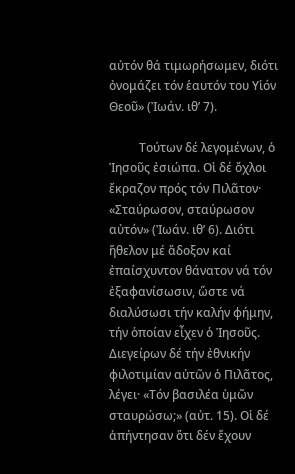αὐτόν θά τιμωρήσωμεν, διότι ὀνομάζει τόν ἑαυτόν του Υἱόν Θεοῦ» (Ἰωάν. ιθ’ 7).

          Τούτων δέ λεγομένων, ὁ Ἰησοῦς ἐσιώπα. Οἱ δέ ὄχλοι ἔκραζον πρός τόν Πιλᾶτον· «Σταύρωσον, σταύρωσον αὐτόν» (Ἰωάν. ιθ’ 6). Διότι ἤθελον μέ ἄδοξον καί ἐπαίσχυντον θάνατον νά τόν ἐξαφανίσωσιν, ὥστε νά διαλύσωσι τήν καλήν φήμην, τήν ὁποίαν εἶχεν ὁ Ἰησοῦς. Διεγείρων δέ τήν ἐθνικήν φιλοτιμίαν αὐτῶν ὁ Πιλᾶτος, λέγει· «Τόν βασιλέα ὑμῶν σταυρώσω;» (αὐτ. 15). Οἱ δέ ἀπήντησαν ὅτι δέν ἔχουν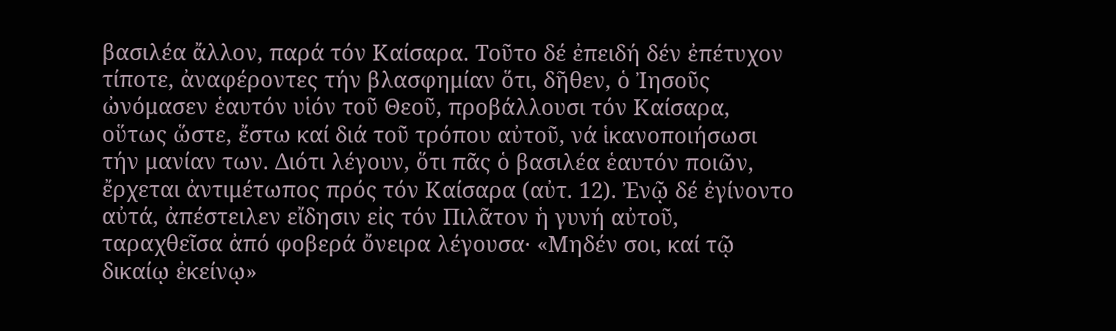βασιλέα ἄλλον, παρά τόν Καίσαρα. Τοῦτο δέ ἐπειδή δέν ἐπέτυχον τίποτε, ἀναφέροντες τήν βλασφημίαν ὅτι, δῆθεν, ὁ Ἰησοῦς ὠνόμασεν ἑαυτόν υἱόν τοῦ Θεοῦ, προβάλλουσι τόν Καίσαρα, οὕτως ὥστε, ἔστω καί διά τοῦ τρόπου αὐτοῦ, νά ἱκανοποιήσωσι τήν μανίαν των. Διότι λέγουν, ὅτι πᾶς ὁ βασιλέα ἑαυτόν ποιῶν, ἔρχεται ἀντιμέτωπος πρός τόν Καίσαρα (αὐτ. 12). Ἐνῷ δέ ἐγίνοντο αὐτά, ἀπέστειλεν εἴδησιν εἰς τόν Πιλᾶτον ἡ γυνή αὐτοῦ, ταραχθεῖσα ἀπό φοβερά ὄνειρα λέγουσα· «Μηδέν σοι, καί τῷ δικαίῳ ἐκείνῳ»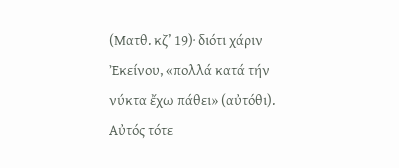(Ματθ. κζ’ 19)· διότι χάριν Ἐκείνου, «πολλά κατά τήν νύκτα ἔχω πάθει» (αὐτόθι). Αὐτός τότε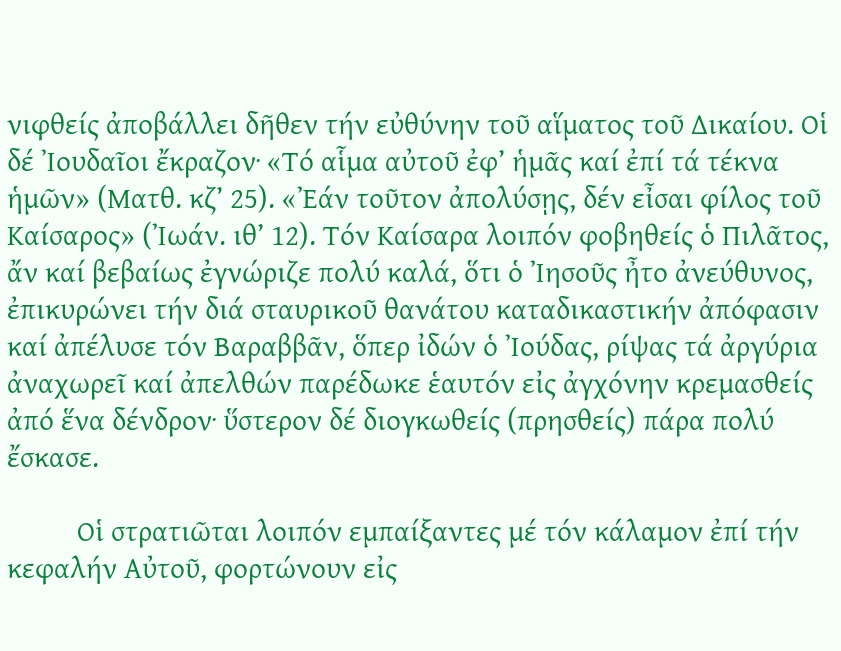νιφθείς ἀποβάλλει δῆθεν τήν εὐθύνην τοῦ αἵματος τοῦ Δικαίου. Οἱ δέ Ἰουδαῖοι ἔκραζον· «Τό αἷμα αὐτοῦ ἐφ’ ἡμᾶς καί ἐπί τά τέκνα ἡμῶν» (Ματθ. κζ’ 25). «Ἐάν τοῦτον ἀπολύσῃς, δέν εἶσαι φίλος τοῦ Καίσαρος» (Ἰωάν. ιθ’ 12). Τόν Καίσαρα λοιπόν φοβηθείς ὁ Πιλᾶτος, ἄν καί βεβαίως ἐγνώριζε πολύ καλά, ὅτι ὁ Ἰησοῦς ἦτο ἀνεύθυνος, ἐπικυρώνει τήν διά σταυρικοῦ θανάτου καταδικαστικήν ἀπόφασιν καί ἀπέλυσε τόν Βαραββᾶν, ὅπερ ἰδών ὁ Ἰούδας, ρίψας τά ἀργύρια ἀναχωρεῖ καί ἀπελθών παρέδωκε ἑαυτόν εἰς ἀγχόνην κρεμασθείς ἀπό ἕνα δένδρον· ὕστερον δέ διογκωθείς (πρησθείς) πάρα πολύ ἔσκασε.

          Οἱ στρατιῶται λοιπόν εμπαίξαντες μέ τόν κάλαμον ἐπί τήν κεφαλήν Αὐτοῦ, φορτώνουν εἰς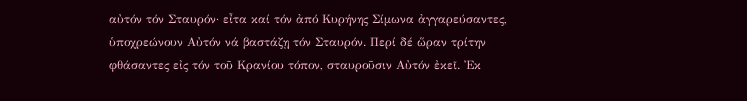αὐτόν τόν Σταυρόν· εἶτα καί τόν ἀπό Κυρήνης Σίμωνα ἀγγαρεύσαντες, ὑποχρεώνουν Αὐτόν νά βαστάζῃ τόν Σταυρόν. Περί δέ ὥραν τρίτην φθάσαντες εἰς τόν τοῦ Κρανίου τόπον, σταυροῦσιν Αὐτόν ἐκεῖ. Ἐκ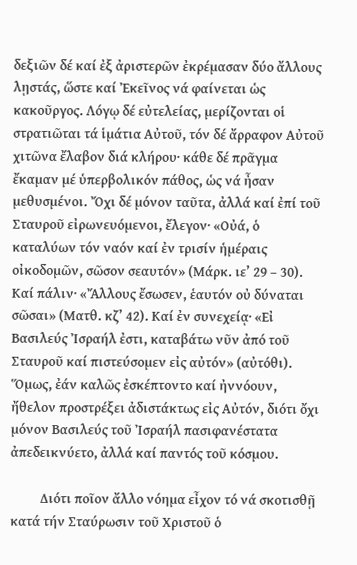δεξιῶν δέ καί ἐξ ἀριστερῶν ἐκρέμασαν δύο ἄλλους λῃστάς, ὥστε καί Ἐκεῖνος νά φαίνεται ὡς κακοῦργος. Λόγῳ δέ εὐτελείας, μερίζονται οἱ στρατιῶται τά ἱμάτια Αὐτοῦ, τόν δέ ἄρραφον Αὐτοῦ χιτῶνα ἔλαβον διά κλήρου· κάθε δέ πρᾶγμα ἔκαμαν μέ ὑπερβολικόν πάθος, ὡς νά ἦσαν μεθυσμένοι. Ὄχι δέ μόνον ταῦτα, ἀλλά καί ἐπί τοῦ Σταυροῦ εἰρωνευόμενοι, ἔλεγον· «Οὐά, ὁ καταλύων τόν ναόν καί ἐν τρισίν ἡμέραις οἰκοδομῶν, σῶσον σεαυτόν» (Μάρκ. ιε’ 29 – 30). Καί πάλιν· «Ἄλλους ἔσωσεν, ἑαυτόν οὐ δύναται σῶσαι» (Ματθ. κζ’ 42). Καί ἐν συνεχείᾳ· «Εἰ Βασιλεύς Ἰσραήλ ἐστι, καταβάτω νῦν ἀπό τοῦ Σταυροῦ καί πιστεύσομεν εἰς αὐτόν» (αὐτόθι). Ὅμως, ἐάν καλῶς ἐσκέπτοντο καί ἠννόουν, ἤθελον προστρέξει ἀδιστάκτως εἰς Αὐτόν, διότι ὄχι μόνον Βασιλεύς τοῦ Ἰσραήλ πασιφανέστατα ἀπεδεικνύετο, ἀλλά καί παντός τοῦ κόσμου.

          Διότι ποῖον ἄλλο νόημα εἶχον τό νά σκοτισθῇ κατά τήν Σταύρωσιν τοῦ Χριστοῦ ὁ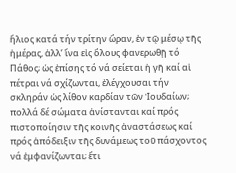ἥλιος κατά τήν τρίτην ὥραν, ἐν τῷ μέσῳ τῆς ἡμέρας, ἀλλ’ ἵνα εἰς ὅλους φανερωθῇ τό Πάθος; ὡς ἐπίσης τό νά σείεται ἡ γῆ καί αἱ πέτραι νά σχίζωνται, ἐλέγχουσαι τήν σκληράν ὡς λίθον καρδίαν τῶν Ἰουδαίων; πολλά δέ σώματα ἀνίστανται καί πρός πιστοποίησιν τῆς κοινῆς ἀναστάσεως καί πρός ἀπόδειξιν τῆς δυνάμεως τοῦ πάσχοντος νά ἐμφανίζωνται; ἔτι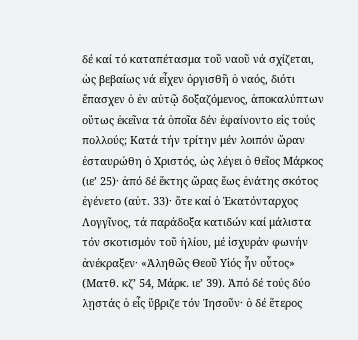δέ καί τό καταπέτασμα τοῦ ναοῦ νά σχίζεται, ὡς βεβαίως νά εἶχεν ὀργισθῆ ὁ ναός, διότι ἔπασχεν ὁ ἐν αὐτῷ δοξαζόμενος, ἀποκαλύπτων οὕτως ἐκεῖνα τά ὁποῖα δέν ἐφαίνοντο εἰς τούς πολλούς; Κατά τήν τρίτην μέν λοιπόν ὥραν ἐσταυρώθη ὁ Χριστός, ὡς λέγει ὁ θεῖος Μάρκος (ιε’ 25)· ἀπό δέ ἕκτης ὥρας ἕως ἐνάτης σκότος ἐγένετο (αὐτ. 33)· ὅτε καί ὁ Ἑκατόνταρχος Λογγῖνος, τά παράδοξα κατιδών καί μάλιστα τόν σκοτισμόν τοῦ ἡλίου, μέ ἰσχυράν φωνήν ἀνέκραξεν· «Ἀληθῶς Θεοῦ Υἱός ἦν οὗτος» (Ματθ. κζ’ 54, Μάρκ. ιε’ 39). Ἀπό δέ τούς δύο λῃστάς ὁ εἷς ὕβριζε τόν Ἰησοῦν· ὁ δέ ἕτερος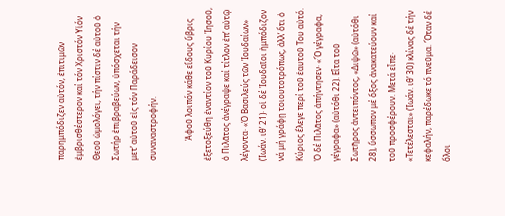παρημπόδιζεν αὐτόν, ἐπιτιμῶν ἐμβρισθέστερον καί τόν Χριστόν Υἱόν Θεοῦ ὡμολόγει, τήν πίστιν δέ αὐτοῦ ὁ Σωτήρ ἐπιβραβεύων, ὑπόσχεται τήν μετ’ αὐτοῦ εἰς τόν Παράδεισον συναναστροφήν.

          Ἀφοῦ λοιπόν κάθε εἴδους ὕβρις ἐξετοξεύθη ἐναντίον τοῦ Κυρίου Ἰησοῦ, ὁ Πιλᾶτος ἀνέγραψε καί τίτλον ἐπ’ αὐτῷ λέγοντα· «Ὁ Βασιλεύς τῶν Ἰουδαίων» (Ἰωάν. ιθ’ 21)· οἱ δέ Ἰουδαῖοι ἠμπόδιζον νά μή γράφῃ τοιουτοτρόπως, ἀλλ’ ὅτι ὁ Κύριος ἔλεγε περί τοῦ ἑαυτοῦ Του αὐτό. Ὁ δέ Πιλᾶτος ἀπήντησεν· «Ὅ γέγραφα, γέγραφα» (αὐτόθι 22). Εἶτα τοῦ Σωτῆρος ἀντειπόντος, «Διψῶ» (αὐτόθι 28), ὕσσωπον μέ ὄξος ἀνακατεύουν καί τοῦ προσφέρουν. Μετά εἶπε· «Τετέλεσται» (Ἰωάν. ιθ’ 30) κλίνας δέ τήν κεφαλήν, παρέδωκε τό πνεῦμα. Ὅταν δέ ὅλοι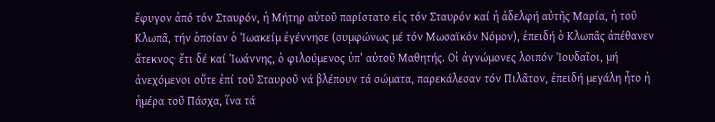ἔφυγον ἀπό τόν Σταυρόν, ἡ Μήτηρ αὐτοῦ παρίστατο εἰς τόν Σταυρόν καί ἡ ἀδελφή αὐτῆς Μαρία, ἡ τοῦ Κλωπᾶ, τήν ὁποίαν ὁ Ἰωακείμ ἐγέννησε (συμφώνως μέ τόν Μωσαϊκόν Νόμον), ἐπειδή ὁ Κλωπᾶς ἀπέθανεν ἄτεκνος· ἔτι δέ καί Ἰωάννης, ὁ φιλούμενος ὑπ’ αὐτοῦ Μαθητής. Οἱ ἀγνώμονες λοιπόν Ἰουδαῖοι, μή ἀνεχόμενοι οὔτε ἐπί τοῦ Σταυροῦ νά βλέπουν τά σώματα, παρεκάλεσαν τόν Πιλᾶτον, ἐπειδή μεγάλη ἦτο ἡ ἡμέρα τοῦ Πάσχα, ἵνα τά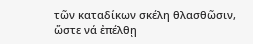τῶν καταδίκων σκέλη θλασθῶσιν, ὥστε νά ἐπέλθῃ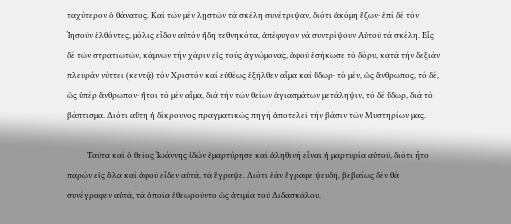ταχύτερον ὁ θάνατος. Καί τῶν μέν λῃστῶν τά σκέλη συνέτριψαν, διότι ἀκόμη ἔζων· ἐπί δέ τόν Ἰησοῦν ἐλθόντες, μόλις εἶδον αὐτόν ἤδη τεθνηκότα, ἀπέφυγον νά συντρίψουν Αὐτοῦ τά σκέλη. Εἷς δέ τῶν στρατιωτῶν, κάμνων τήν χάριν εἰς τούς ἀγνώμονας, ἀφοῦ ἐσήκωσε τό δόρυ, κατά τήν δεξιάν πλευράν νύττει (κεντᾷ) τόν Χριστόν καί εὐθέως ἐξῆλθεν αἷμα καί ὕδωρ· τό μέν, ὡς ἄνθρωπος, τό δέ, ὡς ὑπέρ ἄνθρωπον· ἤτοι τό μέν αἷμα, διά τήν τῶν θείων ἁγιασμάτων μετάληψιν, τό δέ ὕδωρ, διά τό βάπτισμα. Διότι αὕτη ἡ δίκρουνος πραγματικῶς πηγή ἀποτελεῖ τήν βάσιν τῶν Μυστηρίων μας.

          Ταῦτα καί ὁ θεῖος Ἰωάννης ἰδών ἐμαρτύρησε καί ἀληθινή εἶναι ἡ μαρτυρία αὐτοῦ, διότι ἦτο παρών εἰς ὅλα καί ἀφοῦ εἶδεν αὐτά, τά ἔγραψε. Διότι ἐάν ἔγραφε ψευδῆ, βεβαίως δέν θά συνέγραφεν αὐτά, τά ὁποῖα ἐθεωροῦντο ὡς ἀτιμία τοῦ Διδασκάλου.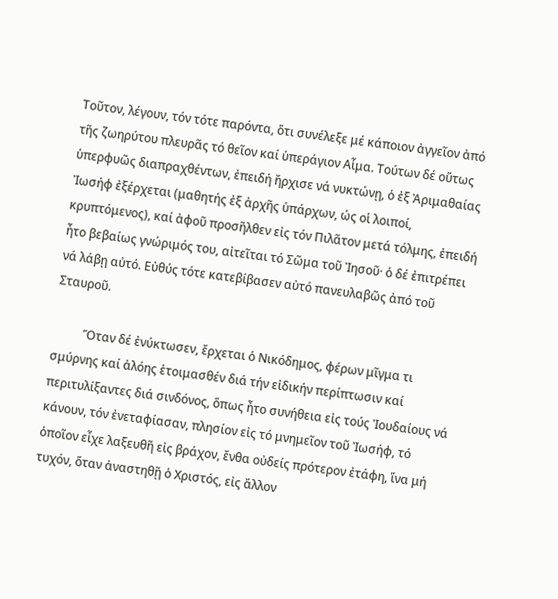Τοῦτον, λέγουν, τόν τότε παρόντα, ὅτι συνέλεξε μέ κάποιον ἀγγεῖον ἀπό τῆς ζωηρύτου πλευρᾶς τό θεῖον καί ὑπεράγιον Αἷμα. Τούτων δέ οὕτως ὑπερφυῶς διαπραχθέντων, ἐπειδή ἤρχισε νά νυκτώνῃ, ὁ ἐξ Ἀριμαθαίας Ἰωσήφ ἐξέρχεται (μαθητής ἐξ ἀρχῆς ὑπάρχων, ώς οἱ λοιποί, κρυπτόμενος), καί ἀφοῦ προσῆλθεν εἰς τόν Πιλᾶτον μετά τόλμης, ἐπειδή ἦτο βεβαίως γνώριμός του, αἰτεῖται τό Σῶμα τοῦ Ἰησοῦ· ὁ δέ ἐπιτρέπει νά λάβῃ αὐτό. Εὐθύς τότε κατεβίβασεν αὐτό πανευλαβῶς ἀπό τοῦ Σταυροῦ.

          Ὅταν δέ ἐνύκτωσεν, ἔρχεται ὁ Νικόδημος, φέρων μῖγμα τι σμύρνης καί ἀλόης ἑτοιμασθέν διά τήν εἰδικήν περίπτωσιν καί περιτυλίξαντες διά σινδόνος, ὅπως ἦτο συνήθεια εἰς τούς Ἰουδαίους νά κάνουν, τόν ἐνεταφίασαν, πλησίον εἰς τό μνημεῖον τοῦ Ἰωσήφ, τό ὁποῖον εἶχε λαξευθῆ εἰς βράχον, ἔνθα οὐδείς πρότερον ἐτάφη, ἵνα μή τυχόν, ὅταν ἀναστηθῇ ὁ Χριστός, εἰς ἄλλον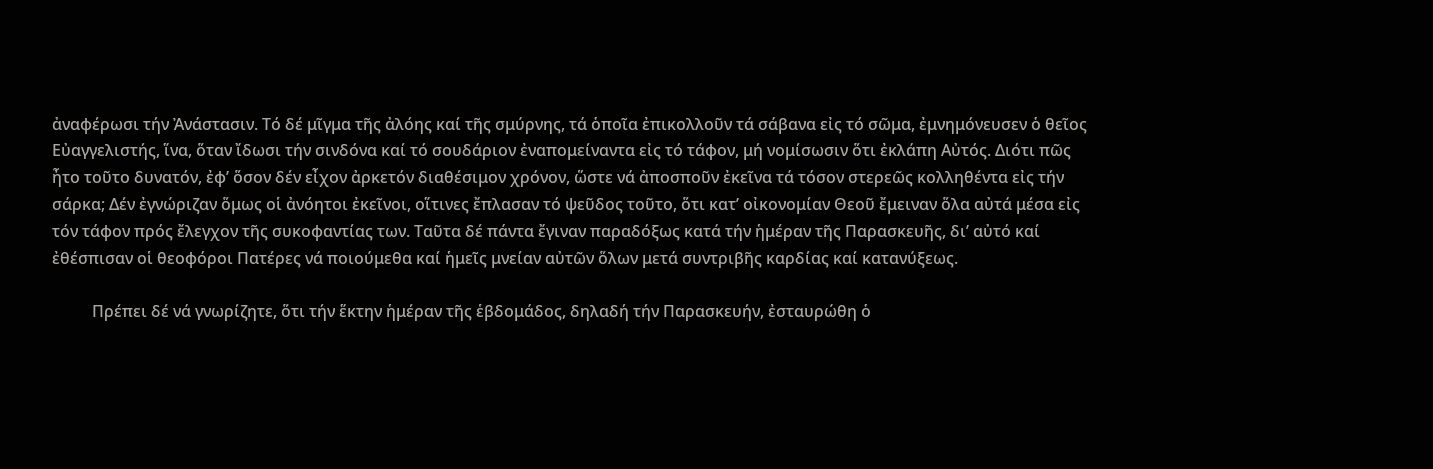ἀναφέρωσι τήν Ἀνάστασιν. Τό δέ μῖγμα τῆς ἀλόης καί τῆς σμύρνης, τά ὁποῖα ἐπικολλοῦν τά σάβανα εἰς τό σῶμα, ἐμνημόνευσεν ὁ θεῖος Εὐαγγελιστής, ἵνα, ὅταν ἴδωσι τήν σινδόνα καί τό σουδάριον ἐναπομείναντα εἰς τό τάφον, μή νομίσωσιν ὅτι ἐκλάπη Αὐτός. Διότι πῶς ἦτο τοῦτο δυνατόν, ἐφ’ ὅσον δέν εἶχον ἀρκετόν διαθέσιμον χρόνον, ὥστε νά ἀποσποῦν ἐκεῖνα τά τόσον στερεῶς κολληθέντα εἰς τήν σάρκα; Δέν ἐγνώριζαν ὅμως οἱ ἀνόητοι ἐκεῖνοι, οἵτινες ἔπλασαν τό ψεῦδος τοῦτο, ὅτι κατ’ οἰκονομίαν Θεοῦ ἔμειναν ὅλα αὐτά μέσα εἰς τόν τάφον πρός ἔλεγχον τῆς συκοφαντίας των. Ταῦτα δέ πάντα ἔγιναν παραδόξως κατά τήν ἡμέραν τῆς Παρασκευῆς, δι’ αὐτό καί ἐθέσπισαν οἱ θεοφόροι Πατέρες νά ποιούμεθα καί ἡμεῖς μνείαν αὐτῶν ὅλων μετά συντριβῆς καρδίας καί κατανύξεως.

          Πρέπει δέ νά γνωρίζητε, ὅτι τήν ἕκτην ἡμέραν τῆς ἑβδομάδος, δηλαδή τήν Παρασκευήν, ἐσταυρώθη ὁ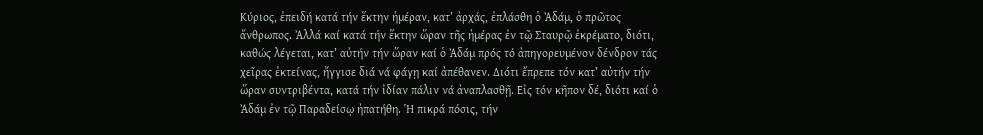Κύριος, ἐπειδή κατά τήν ἕκτην ἡμέραν, κατ’ ἀρχάς, ἐπλάσθη ὁ Ἀδάμ, ὁ πρῶτος ἄνθρωπος. Ἀλλά καί κατά τήν ἕκτην ὥραν τῆς ἡμέρας ἐν τῷ Σταυρῷ ἐκρέματο, διότι, καθώς λέγεται, κατ’ αὐτήν τήν ὥραν καί ὁ Ἀδάμ πρός τό ἀπηγορευμένον δένδρον τάς χεῖρας ἐκτείνας, ἤγγισε διά νά φάγῃ καί ἀπέθανεν. Διότι ἔπρεπε τόν κατ’ αὐτήν τήν ὥραν συντριβέντα, κατά τήν ἰδίαν πάλιν νά ἀναπλασθῇ. Εἰς τόν κῆπον δέ, διότι καί ὁ Ἀδάμ ἐν τῷ Παραδείσῳ ἠπατήθη. Ἡ πικρά πόσις, τήν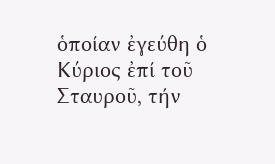ὁποίαν ἐγεύθη ὁ Κύριος ἐπί τοῦ Σταυροῦ, τήν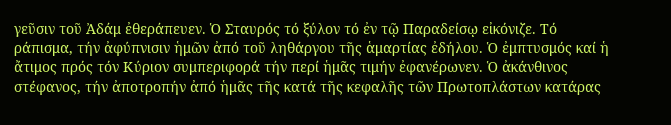γεῦσιν τοῦ Ἀδάμ ἐθεράπευεν. Ὁ Σταυρός τό ξύλον τό ἐν τῷ Παραδείσῳ εἰκόνιζε. Τό ράπισμα, τήν ἀφύπνισιν ἡμῶν ἀπό τοῦ ληθάργου τῆς ἁμαρτίας ἐδήλου. Ὁ ἐμπτυσμός καί ἡ ἄτιμος πρός τόν Κύριον συμπεριφορά τήν περί ἡμᾶς τιμήν ἐφανέρωνεν. Ὁ ἀκάνθινος στέφανος, τήν ἀποτροπήν ἀπό ἡμᾶς τῆς κατά τῆς κεφαλῆς τῶν Πρωτοπλάστων κατάρας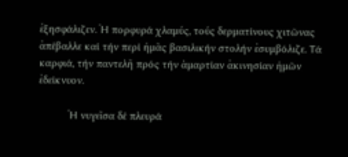ἐξησφάλιζεν. Ἡ πορφυρά χλαμύς, τούς δερματίνους χιτῶνας ἀπέβαλλε καί τήν περί ἡμᾶς βασιλικήν στολήν ἐσυμβόλιζε. Τά καρφιά, τήν παντελῆ πρός τήν ἁμαρτίαν ἀκινησίαν ἡμῶν ἐδείκνυον.

          Ἡ νυγεῖσα δέ πλευρά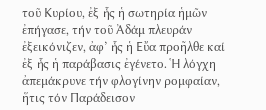τοῦ Κυρίου, ἐξ ἧς ἡ σωτηρία ἡμῶν ἐπήγασε, τήν τοῦ Ἀδάμ πλευράν ἐξεικόνιζεν, ἀφ’ ἧς ἡ Εὔα προῆλθε καί ἐξ ἧς ἡ παράβασις ἐγένετο. Ἡ λόγχη ἀπεμάκρυνε τήν φλογίνην ρομφαίαν, ἥτις τόν Παράδεισον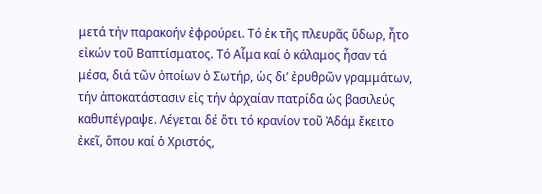μετά τήν παρακοήν ἐφρούρει. Τό ἐκ τῆς πλευρᾶς ὕδωρ, ἦτο εἰκών τοῦ Βαπτίσματος. Τό Αἷμα καί ὁ κάλαμος ἦσαν τά μέσα, διά τῶν ὁποίων ὁ Σωτήρ, ὡς δι’ ἐρυθρῶν γραμμάτων, τήν ἀποκατάστασιν εἰς τήν ἀρχαίαν πατρίδα ὡς βασιλεύς καθυπέγραψε. Λέγεται δέ ὅτι τό κρανίον τοῦ Ἀδάμ ἔκειτο ἐκεῖ, ὅπου καί ὁ Χριστός,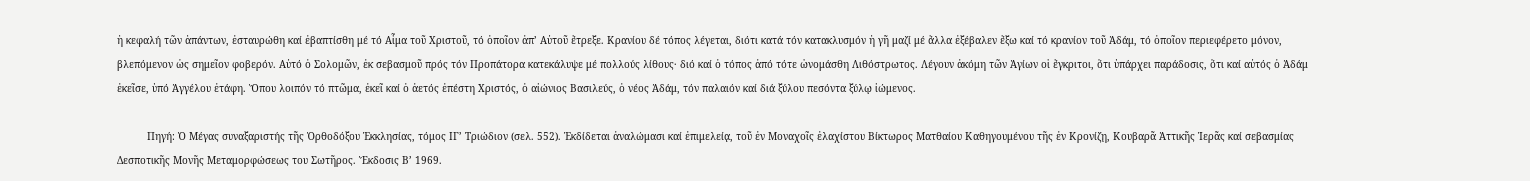ἡ κεφαλή τῶν ἁπάντων, ἐσταυρώθη καί ἐβαπτίσθη μέ τό Αἷμα τοῦ Χριστοῦ, τό ὁποῖον ἀπ’ Αὐτοῦ ἔτρεξε. Κρανίου δέ τόπος λέγεται, διότι κατά τόν κατακλυσμόν ἡ γῆ μαζί μέ ἄλλα ἐξέβαλεν ἔξω καί τό κρανίον τοῦ Ἀδάμ, τό ὁποῖον περιεφέρετο μόνον, βλεπόμενον ὡς σημεῖον φοβερόν. Αὐτό ὁ Σολομῶν, ἐκ σεβασμοῦ πρός τόν Προπάτορα κατεκάλυψε μέ πολλούς λίθους· διό καί ὁ τόπος ἀπό τότε ὠνομάσθη Λιθόστρωτος. Λέγουν ἀκόμη τῶν Ἁγίων οἱ ἔγκριτοι, ὅτι ὑπάρχει παράδοσις, ὅτι καί αὐτός ὁ Ἀδάμ ἐκεῖσε, ὑπό Ἀγγέλου ἐτάφη. Ὅπου λοιπόν τό πτῶμα, ἐκεῖ καί ὁ ἀετός ἐπέστη Χριστός, ὁ αἰώνιος Βασιλεύς, ὁ νέος Ἀδάμ, τόν παλαιόν καί διά ξύλου πεσόντα ξύλῳ ἰώμενος.

          Πηγή: Ὁ Μέγας συναξαριστής τῆς Ὀρθοδόξου Ἐκκλησίας, τόμος ΙΓ’ Τριώδιον (σελ. 552). Ἐκδίδεται ἀναλώμασι καί ἐπιμελείᾳ, τοῦ ἐν Μοναχοῖς ἐλαχίστου Βίκτωρος Ματθαίου Καθηγουμένου τῆς ἐν Κρονίζῃ, Κουβαρᾶ Ἀττικῆς Ἱερᾶς καί σεβασμίας Δεσποτικῆς Μονῆς Μεταμορφώσεως του Σωτῆρος. Ἔκδοσις Β’ 1969.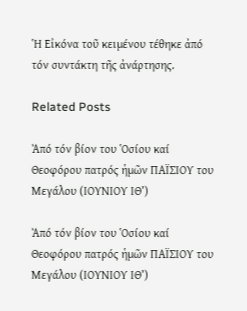Ἡ Εἰκόνα τοῦ κειμένου τέθηκε ἀπό τόν συντάκτη τῆς ἀνάρτησης.

Related Posts

Ἀπό τόν βίον του Ὁσίου καί Θεοφόρου πατρός ἡμῶν ΠΑΪΣΙΟΥ του Μεγάλου (ΙΟΥΝΙΟΥ ΙΘ’)

Ἀπό τόν βίον του Ὁσίου καί Θεοφόρου πατρός ἡμῶν ΠΑΪΣΙΟΥ του Μεγάλου (ΙΟΥΝΙΟΥ ΙΘ’)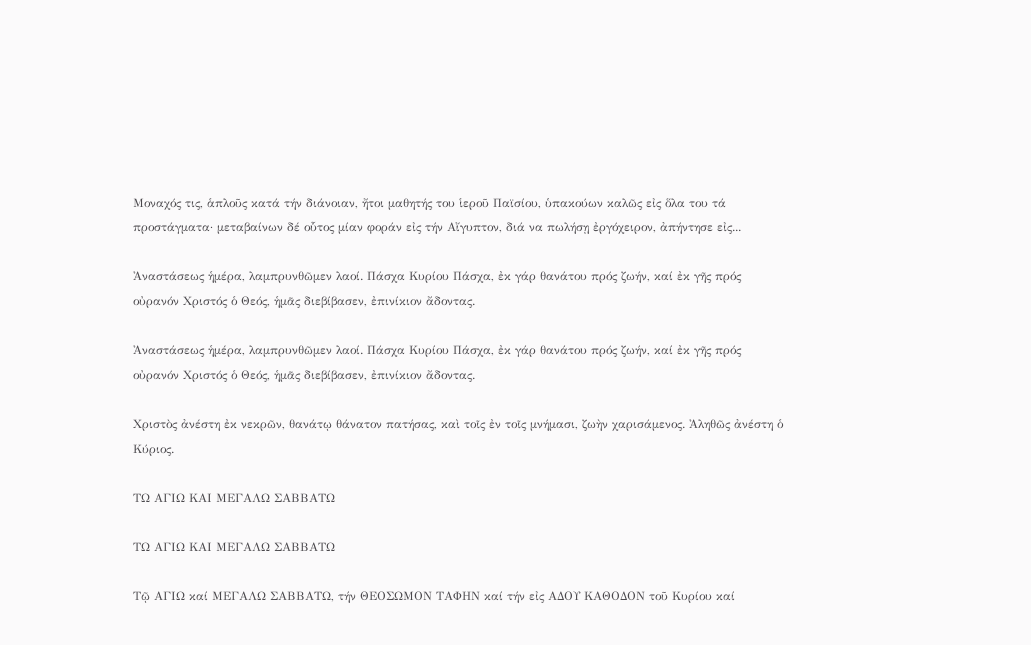Μοναχός τις, ἁπλοῦς κατά τήν διάνοιαν, ἤτοι μαθητής του ἱεροῦ Παϊσίου, ὑπακούων καλῶς εἰς ὅλα του τά προστάγματα· μεταβαίνων δέ οὗτος μίαν φοράν εἰς τήν Αἴγυπτον, διά να πωλήσῃ ἐργόχειρον, ἀπήντησε εἰς...

Ἀναστάσεως ἡμέρα, λαμπρυνθῶμεν λαοί. Πάσχα Κυρίου Πάσχα, ἐκ γάρ θανάτου πρός ζωήν, καί ἐκ γῆς πρός οὐρανόν Χριστός ὁ Θεός, ἡμᾶς διεβίβασεν, ἐπινίκιον ἄδοντας.

Ἀναστάσεως ἡμέρα, λαμπρυνθῶμεν λαοί. Πάσχα Κυρίου Πάσχα, ἐκ γάρ θανάτου πρός ζωήν, καί ἐκ γῆς πρός οὐρανόν Χριστός ὁ Θεός, ἡμᾶς διεβίβασεν, ἐπινίκιον ἄδοντας.

Χριστὸς ἀνέστη ἐκ νεκρῶν, θανάτῳ θάνατον πατήσας, καὶ τοῖς ἐν τοῖς μνήμασι, ζωὴν χαρισάμενος. Ἀληθῶς ἀνέστη ὁ Κύριος.

ΤΩ ΑΓΙΩ ΚΑΙ ΜΕΓΑΛΩ ΣΑΒΒΑΤΩ

ΤΩ ΑΓΙΩ ΚΑΙ ΜΕΓΑΛΩ ΣΑΒΒΑΤΩ

Τῷ ΑΓΙΩ καί ΜΕΓΑΛΩ ΣΑΒΒΑΤΩ, τήν ΘΕΟΣΩΜΟΝ ΤΑΦΗΝ καί τήν εἰς ΑΔΟΥ ΚΑΘΟΔΟΝ τοῦ Κυρίου καί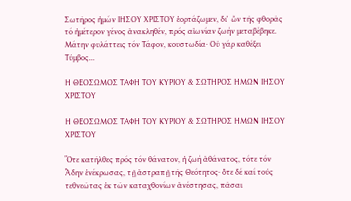Σωτῆρος ἡμών ΙΗΣΟΥ ΧΡΙΣΤΟΥ ἑορτάζωμεν, δι' ὧν τῆς φθορᾶς τό ἡμέτερον γένος ἀνακληθέν, πρός αἰωνίαν ζωήν μεταβέβηκε. Μάτην φυλάττεις τόν Τάφον, κουστωδία· Οὐ γάρ καθέξει Τύμβος...

Η ΘΕΟΣΩΜΟΣ ΤΑΦΗ ΤΟΥ ΚΥΡΙΟΥ & ΣΩΤΗΡΟΣ ΗΜΩΝ ΙΗΣΟΥ ΧΡΙΣΤΟΥ

Η ΘΕΟΣΩΜΟΣ ΤΑΦΗ ΤΟΥ ΚΥΡΙΟΥ & ΣΩΤΗΡΟΣ ΗΜΩΝ ΙΗΣΟΥ ΧΡΙΣΤΟΥ

Ὅτε κατῆλθες πρός τόν θάνατον, ἡ ζωή ἀθάνατος, τότε τόν Ἅδην ἐνέκρωσας, τῇ ἀστραπῇ τῆς Θεότητος· ὅτε δέ καί τούς τεθνεῶτας ἐκ τῶν καταχθονίων ἀνέστησας, πᾶσαι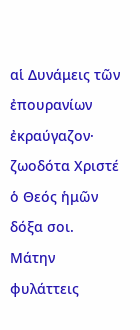αἱ Δυνάμεις τῶν ἐπουρανίων ἐκραύγαζον· ζωοδότα Χριστέ ὁ Θεός ἡμῶν δόξα σοι. Μάτην φυλάττεις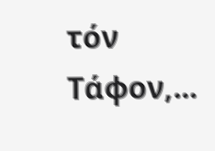τόν Τάφον,...